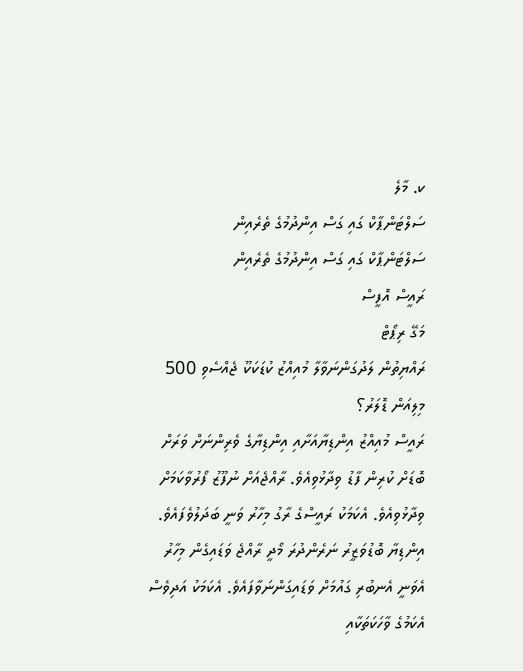ކ. މާލެ
ސަލްޓަންޕާކް ގައި ގަސް އިންދުމުގެ ތެރެއިން
ސަލްޓަންޕާކް ގައި ގަސް އިންދުމުގެ ތެރެއިން
ރައީސް އޮފީސް
މަގޭ ރިޕޯޓް
ރައްޔިތުން ލަދުގަންނަވާލާ މުއިއްޒު ކުޑަކަކޫ ޖެއްސެވި 500 މިލިއަން ޑޮލަރު؟
ރައީސް މުއިއްޒު އިންޑިޔާއަށާއި އިންޑިޔާގެ ވެރިންނަށް ވަރަށް ބޮޑަށް ކުރިން ފާޑު ވިދާޅުވިއެވެ. ރާއްޖެއަށް ނުފޫޒު ފޯރުވާކަމަށް ވިދާޅުވިއެވެ. އެކަމަކު ރައީސްގެ ރާގު މިހާރު ވަނީ ބަދަލުވެފައެވެ.
އިންޑިޔާ ބޮޑުވަޒީރު ނަރެންދުރަ މޯދީ ރާއްޖެ ވަޑައިގެން މިހާރު އެވަނީ އެނބުރި ގައުމަށް ވަޑައިގަންނަވާފައެވެ. އެކަމަކު އަދިވެސް އެކަމުގެ ވާހަކަތަކާއި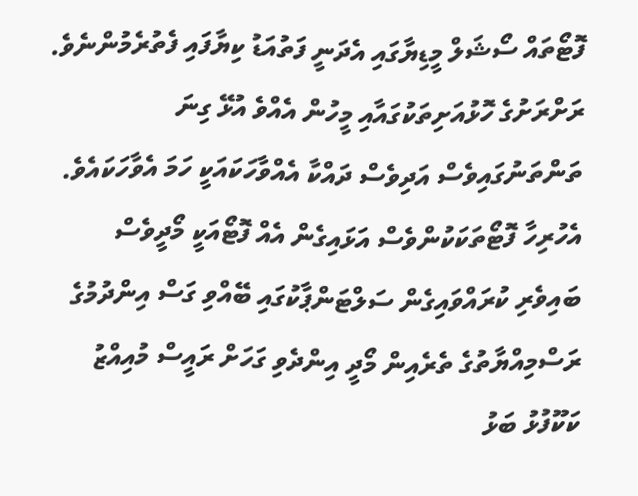ފޮޓޯތައް ސޯޝަލް މީޑިޔާގައި އެދަނީ ފަތުއަޑު ކިޔާފައި ފެތުރެމުންނެވެ. ރަށްރަށުގެ ހޮޅުއަށިތަކުގައާއި މީހުން އެއްވެ އުޅޭ ގިނަ ތަންތަނުގައިވެސް އަދިވެސް ދައްކާ އެއްވާހަކައަކީ ހަމަ އެވާހަކައެވެ.
އެހުރިހާ ފޮޓޯތަކަކުންވެސް އަޅައިގެން އެއް ފޮޓޯއަކީ މޯދީވެސް ބައިވެރި ކުރައްވައިގެން ސަލްޓަންޕާކުގައި ބޭއްވި ގަސް އިންދުމުގެ ރަސްމިއްޔާތުގެ ތެރެއިން މޯދީ އިންދެވި ގަހަށް ރައީސް މުއިއްޒު ކަކޫފުޅު ބަޅު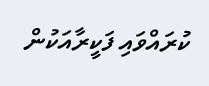ކުރައްވައި ފަކީރާއަކުން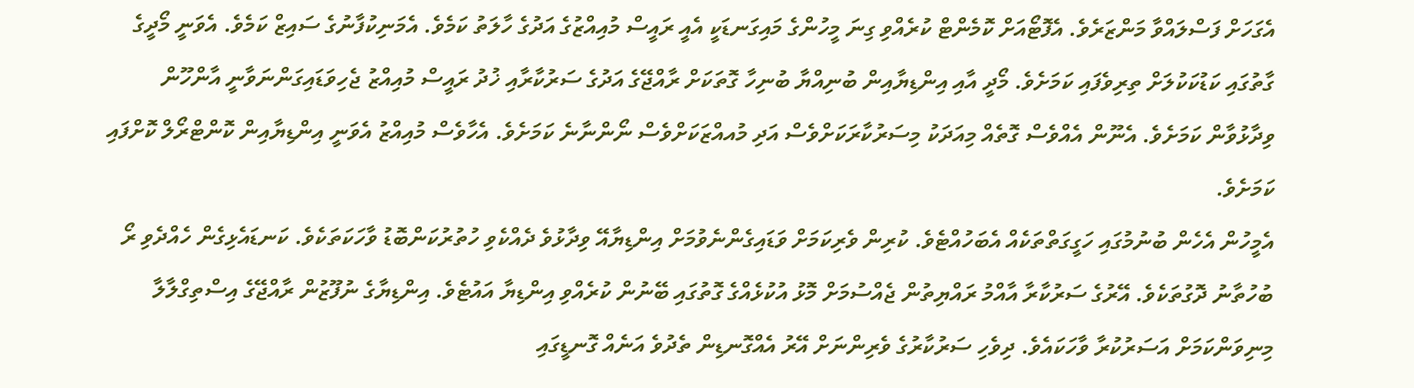އެގަހަށް ފަސްލައްވާ މަންޒަރެވެ. އެފޮޓޯއަށް ކޮމެންޓް ކުރެއްވި ގިނަ މީހުންގެ މައިގަނޑަކީ އެއީ ރައީސް މުއިއްޒުގެ އަދުގެ ހާލަތު ކަމެވެ. އެމަނިކުފާނުގެ ސައިޒް ކަމެވެ. އެވަނީ މޯދީގެ ގާތުގައި ކަޑުކަކުލަށް ތިރިވެފައި ކަމަށެވެ. މޯދީ އާއި އިންޑިޔާއިން ބުނިއްޔާ ބުނިހާ ގޮތަކަށް ރާއްޖޭގެ އަދުގެ ސަރުކާރާއި ޚުދު ރައީސް މުއިއްޒު ޖެހިވަޑައިގަންނަވާނީ އާންހޫން ވިދާޅުވާން ކަމަށެވެ. އެނޫން އެއްވެސް ގޮތެއް މިއަދަކު މިސަރުކާރަކަށްވެސް އަދި މުއއްޒަކަށްވެސް ނޯންނާނެ ކަމަށެވެ. އެހާވެސް މުއިއްޒު އެވަނީ އިންޑިޔާއިން ކޮންޓްރޯލް ކޮށްފައި ކަމަށެވެ.
އެމީހުން އެހެން ބުނުމުގައި ހަގީގަތްތަކެއް އެބަހުއްޓެވެ. ކުރިން ވެރިކަމަށް ވަޑައިގެންނެވުމަށް އިންޑިޔާއޭ ވިދާޅުވެ ދެއްކެވި ހުތުރުކަންބޮޑު ވާހަކަތަކެވެ. ކަނޑައެޅިގެން ހެއްދެވި ރޯ ބުހުތާނު ދޮގުތަކެވެ. އޭރުގެ ސަރުކާރާ އާއްމު ރައްޔިތުން ޖެއްސުމަށް މޮޅު އުކުޅެއްގެ ގޮތުގައި ބޭނުން ކުރެއްވި އިންޑިޔާ އައުޓެވެ. އިންޑިޔާގެ ނުފޫޒުން ރާއްޖޭގެ އިސްތިގްލާލާ މިނިވަންކަމަށް އަސަރުކުރާ ވާހަކައެވެ. ދިވެހި ސަރުކާރުގެ ވެރިންނަށް އޭރު އެއްގޮނޑިން ތެދުވެ އަނެއް ގޮނޑީގައި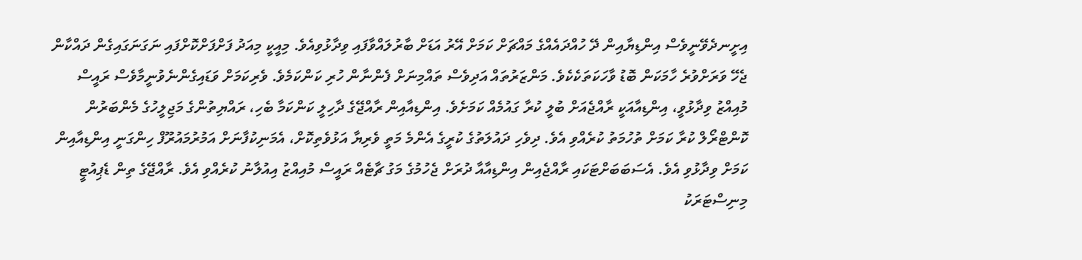އިށީނދެވޭނީވެސް އިންޑިޔާއިން ދޭ ހުއްދައެއްގެ މައްޗަށް ކަމަށް އޭރު އަޑަށް ބާރުލައްވާފައި ވިދާޅުވިއެވެ. މިއީކީ މިއަދު ފަށްފަށްކޮށްފައި ނަގަނަގައިގެން ދައްކާން ޖެހޭ ވަރަށްވުރެ ހާމަކަން ބޮޑު ވާހަކަތަކެކެވެ. މަންޒަރުތައް އަދިވެސް ތައްމިނަށް ފެންނާން ހުރި ކަންކަމެވެ. ވެރިކަމަށް ވަޑައިގެންނެވުނީމާވެސް ރައީސް މުއިއްޒު ވިދާޅުވީ، އިންޑިއާއަކީ ރާއްޖެއަށް ބުލީ ކުރާ ގައުމެއް ކަމަށެވެ. އިންޑިއާއިން ރާއްޖޭގެ ދާހިލީ ކަންކަމާ ބެހި، ރައްޔިތުންގެ މަޖިލީހުގެ މެންބަރުން ކޮންޓްރޯލް ކުރާ ކަމަށް ތުހުމަތު ކުރެއްވި އެވެ. ދިވެހި ދައުލަތުގެ ކުރީގެ އެންމެ މަތީ ވެރިޔާ އަޅުވެތިކޮށް، އެމަނިކުފާނަށް އަމުރުމައުރޫފް ހިންގަނީ އިންޑިއާއިން ކަމަށް ވިދާޅުވި އެވެ. އެސަބަބަށްޓަކައި ރާއްޖެއިން އިންޑިއާއާ ދުރަށް ޖެހުމުގެ މަގު ޗާޓެއް ރައީސް މުއިއްޒު އިއުލާނު ކުރެއްވި އެވެ. ރާއްޖޭގެ ތިން ޑެޕިއުޓީ މިނިސްޓަރަކު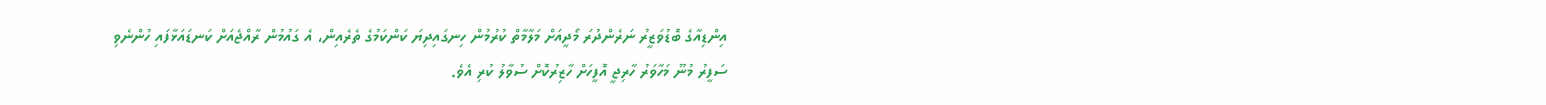އިންޑިއާގެ ބޮޑުވަޒީރު ނަރެންދުރަ މޯދީއަށް މަލާމާތް ކުރުމުން ހިނގައިދިޔަ ކަންކަމުގެ ތެރެއިން، އެ ގައުމުން ރާއްޖެއަށް ކަނޑައަޅާފައި ހުންނެވި ސަފީރު މުނޫ މަހާވަރު ހާރިޖީ އޮފީހަށް ހާޒިރުކޮށް ސުވާލު ކުރި އެވެ.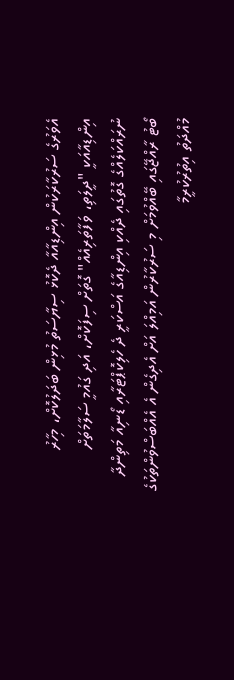އެވަރުގެ ސަރުކާރަކުން އިންޑިއާއާ ދެކޮޅު ސިޔާސަތު މުޅިން ބަދަލުކޮށް، މިހާރު އިންޑިއާއަކީ "ދީލަތި، ވަފާތަރިއެއް" ގޮތަށް ސިފަކޮށް، އަދި ގައުމީ ސަލާމަތަށް ނުރައްކަލެއްގެ ގޮތުގައި ދެއްކި އިންޑިއާގެ އަސްކަރީ ދެ ހެލިކޮޕްޓަރާއި ޑޯނިއާ މަތިންދާ ބޯޓު ރާއްޖޭގައި ބޭއްވުމަށް މި ސަރުކާރުން އަމިއްލަ އަށް އެދިގެން އެ އެއްބަސްވުންތަކުގެ މުއްދަތު އިތުރުކުރީމާ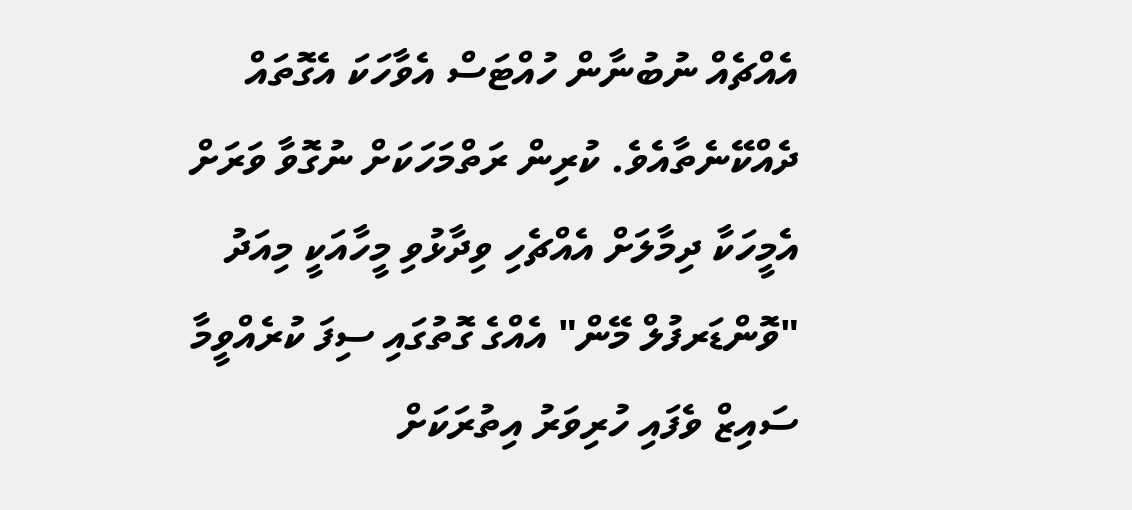އެއްޗެއް ނުބުނާން ހުއްޓަސް އެވާހަކަ އެގޮތައް ދެއްކޭނެތާއެވެ. ކުރިން ރަތްމަހަކަށް ނުގޮވާ ވަރަށް އެމީހަކާ ދިމާލަށް އެއްޗެހި ވިދާޅުވި މީހާއަކީ މިއަދު "ވޮންޑަރފުލް މޭން" އެއްގެ ގޮތުގައި ސިފަ ކުރެއްވީމާ ސައިޒް ވެފައި ހުރިވަރު އިތުރަކަށް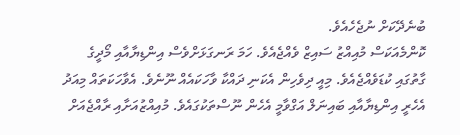ބުނެދޭކަށް ނުޖެހެއެވެ.
ކޮންމެއަކަސް މުއިއްޒު ސައިޒް ވެއްޖެއެވެ. ހަމަ ރަނގަޅަށްވެސް އިންޑިޔާއާއި މޯދީގެ ގާތުގައި ކުޑަވެއްޖެއެވެ. މިއީ ދިވެހިން އެކަނި ދައްކާ ވާހަކައެއް ނޫނެވެ. އެވާހަކަތައް މިއަދު އެހެރީ އިންޑިޔާއާއި ބައިނަލް އަގްވާމީ އެހެން ނޫސްތަކުގައެވެ. މުއިއްޒުއަށާއި ރާއްޖެއަށް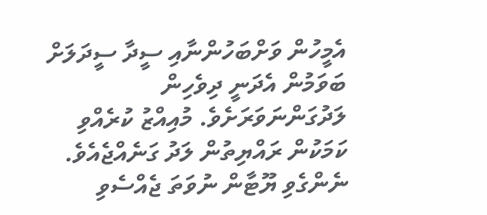އެމީހުން ވަށްބަހުންނާއި ސީދާ ސީދަލަށް ބަވަމުން އެދަނީ ދިވެހިން ލަދުގަންނަވަރަށެވެ. މުއިއްޒު ކުރެއްވި ކަމަކުން ރައްޔިތުން ލަދު ގަނެއްޖެއެވެ. ނެންގެވި ޔޫޓާން ނުވަތަ ޖެއްސެވި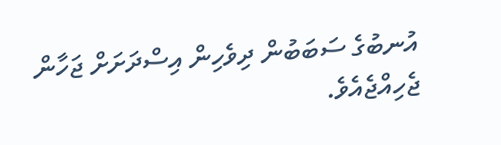އުނބުގެ ސަބަބުން ދިވެހިން އިސްދަށަށް ޖަހާން ޖެހިއްޖެއެވެ.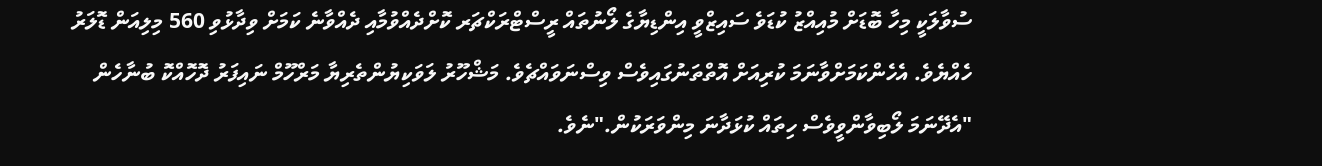ސުވާލަކީ މިހާ ބޮޑަށް މުއިއްޒު ކުޑަވެ ސައިޒްވީ އިންޑިޔާގެ ލޯނުތައް ރީސްޓްރަކްޗަރ ކޮށްދެއްވުމާއި ދެއްވާނެ ކަމަށް ވިދާޅުވި 560 މިލިއަން ޑޮލަރު ހެއްޔެވެ. އެހެންކަމަށްވާނަމަ ކުރިއަށް އޮތްތަނުގައިވެސް ވިސްނަވައްޗެވެ. މަޝްހޫރު ލަވަކިޔުންތެރިޔާ މަރްހޫމް ނައިފަރު ދޮހޮއްކޮ ބުނާހެން "އެދޭނަމަ ލޯބިވާންވީވެސް ހިތައް ކުޅަދާނަ މިންވަރަކުން."ނެވެ.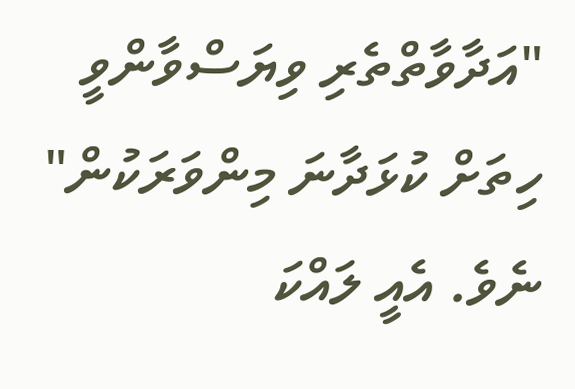"އަދާވާތްތެރި ވިޔަސްވާންވީ ހިތަށް ކުޅަދާނަ މިންވަރަކުން" ނެވެ. އެއީ ލައްކަ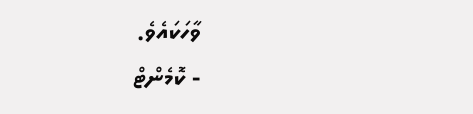ވާހަކައެވެ.
- ކޮމެންޓް